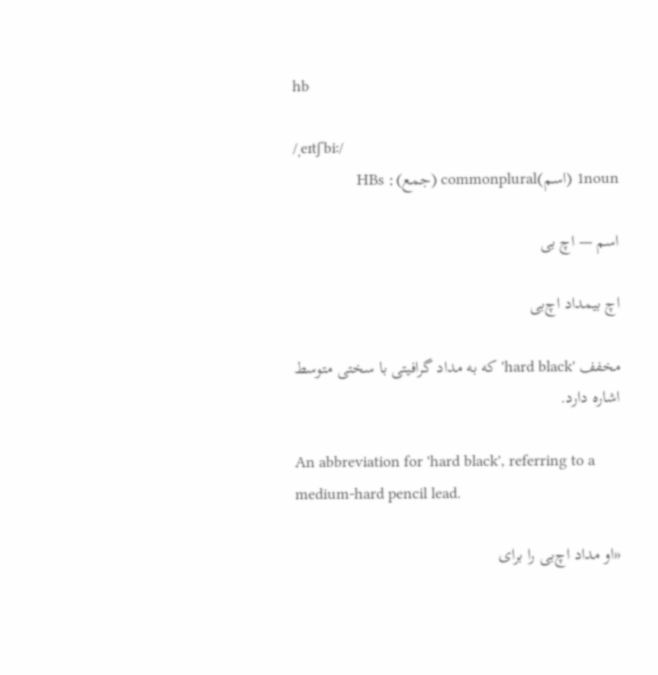hb

/ˌeɪtʃˈbiː/
1noun (اسم)commonplural (جمع): HBs

اسم — اچ بی

اچ بیمداد اچ‌بی

مخفف 'hard black' که به مداد گرافیتی با سختی متوسط اشاره دارد.

An abbreviation for 'hard black', referring to a medium-hard pencil lead.

«او مداد اچ‌بی را برای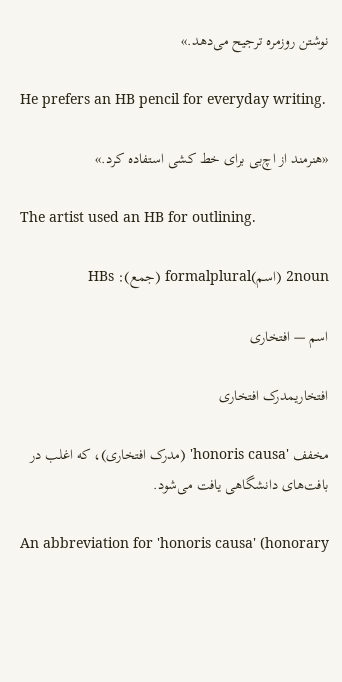نوشتن روزمره ترجیح می‌دهد.»

He prefers an HB pencil for everyday writing.

«هنرمند از اچ‌بی برای خط کشی استفاده کرد.»

The artist used an HB for outlining.

2noun (اسم)formalplural (جمع): HBs

اسم — افتخاری

افتخاریمدرک افتخاری

مخفف 'honoris causa' (مدرک افتخاری)، که اغلب در بافت‌های دانشگاهی یافت می‌شود.

An abbreviation for 'honoris causa' (honorary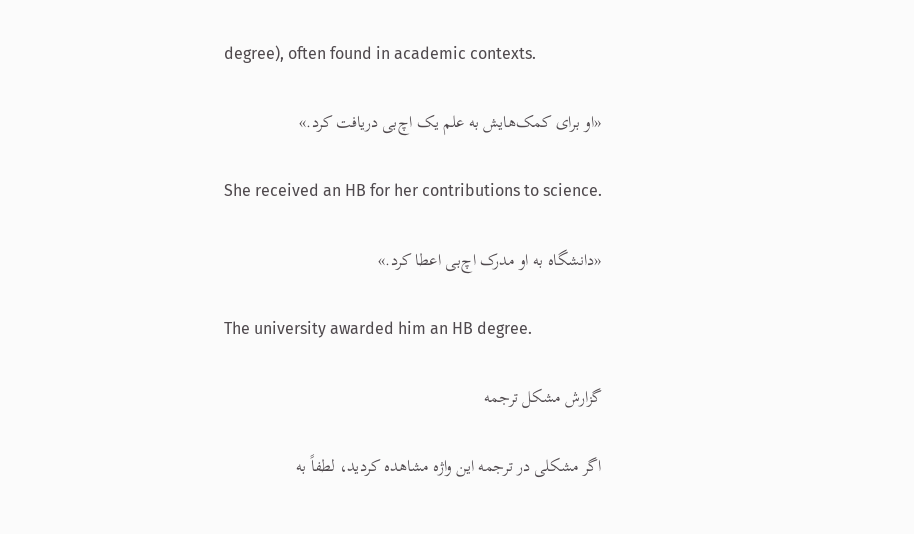degree), often found in academic contexts.

«او برای کمک‌هایش به علم یک اچ‌بی دریافت کرد.»

She received an HB for her contributions to science.

«دانشگاه به او مدرک اچ‌بی اعطا کرد.»

The university awarded him an HB degree.

گزارش مشکل ترجمه

اگر مشکلی در ترجمه این واژه مشاهده کردید، لطفاً به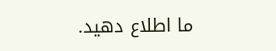ما اطلاع دهید.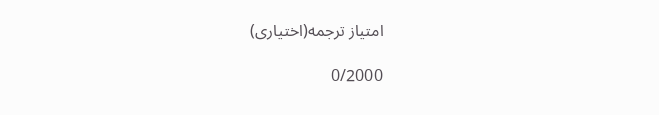امتیاز ترجمه(اختیاری)

0/2000